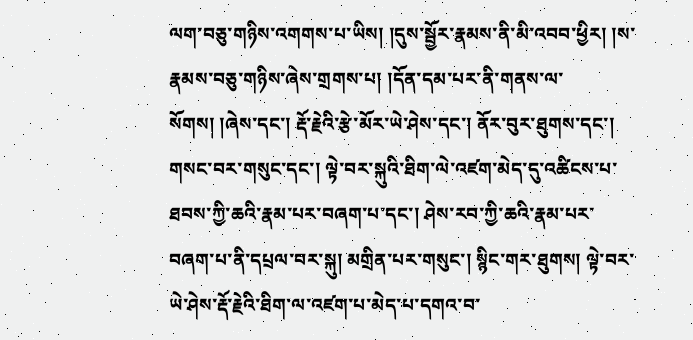ལག་བཅུ་གཉིས་འགགས་པ་ཡིས། །དུས་སྦྱོར་རྣམས་ནི་མི་འབབ་ཕྱིར། །ས་རྣམས་བཅུ་གཉིས་ཞེས་གྲགས་པ། །དོན་དམ་པར་ནི་གནས་ལ་སོགས། །ཞེས་དང་། རྡོ་རྗེའི་རྩེ་མོར་ཡེ་ཤེས་དང་། ནོར་བུར་ཐུགས་དང་། གསང་བར་གསུང་དང་། ལྟེ་བར་སྐུའི་ཐིག་ལེ་འཛག་མེད་དུ་འཚིངས་པ་ཐབས་ཀྱི་ཆའི་རྣམ་པར་བཞག་པ་དང་། ཤེས་རབ་ཀྱི་ཆའི་རྣམ་པར་བཞག་པ་ནི་དཔྲལ་བར་སྐུ། མགྲིན་པར་གསུང་། སྙིང་གར་ཐུགས། ལྟེ་བར་ཡེ་ཤེས་རྡོ་རྗེའི་ཐིག་ལ་འཛག་པ་མེད་པ་དགའ་བ་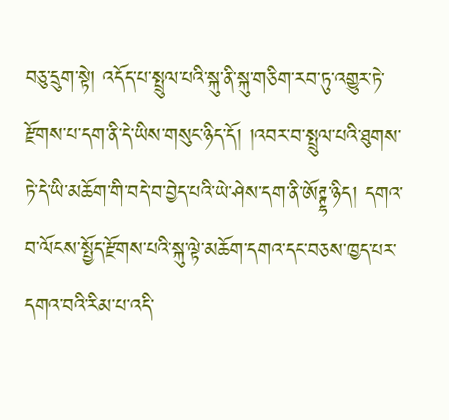བཅུ་དྲུག་སྟེ། འདོད་པ་སྤྲུལ་པའི་སྐུ་ནི་སྐུ་གཅིག་རབ་ཏུ་འགྱུར་ཏེ་རྫོགས་པ་དག་ནི་དེ་ཡིས་གསུང་ཉིད་དོ། །འབར་བ་སྤྲུལ་པའི་ཐུགས་ཏེ་དེ་ཡི་མཆོག་གི་བདེ་བ་བྱེད་པའི་ཡེ་ཤེས་དག་ནི་ཨོཊྚྷ་ཉིད། དགའ་བ་ལོངས་སྤྱོད་རྫོགས་པའི་སྐུ་ལྟེ་མཆོག་དགའ་དང་བཅས་ཁྱད་པར་དགའ་བའི་རིམ་པ་འདི་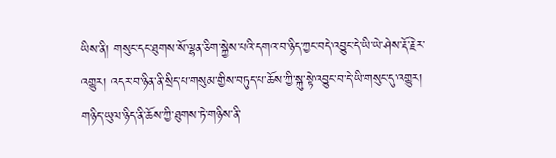ཡིས་ནི། གསུང་དང་ཐུགས་སོ་ལྷན་ཅིག་སྐྱེས་པའི་དགའ་བ་ཉིད་ཀྱང་བདེ་འབྱུང་དེ་ཡི་ཡེ་ཤེས་རྡོ་རྗེར་འགྱུར། འདར་བ་ཉིན་ནི་སྲིད་པ་གསུམ་གྱིས་བཏུད་པ་ཆོས་ཀྱི་སྐུ་སྟེ་འབྱུང་བ་དེ་ཡི་གསུང་དུ་འགྱུར། གཉིད་ཡུལ་ཉིད་ནི་ཆོས་ཀྱི་ཐུགས་ཏེ་གཉིས་ནི་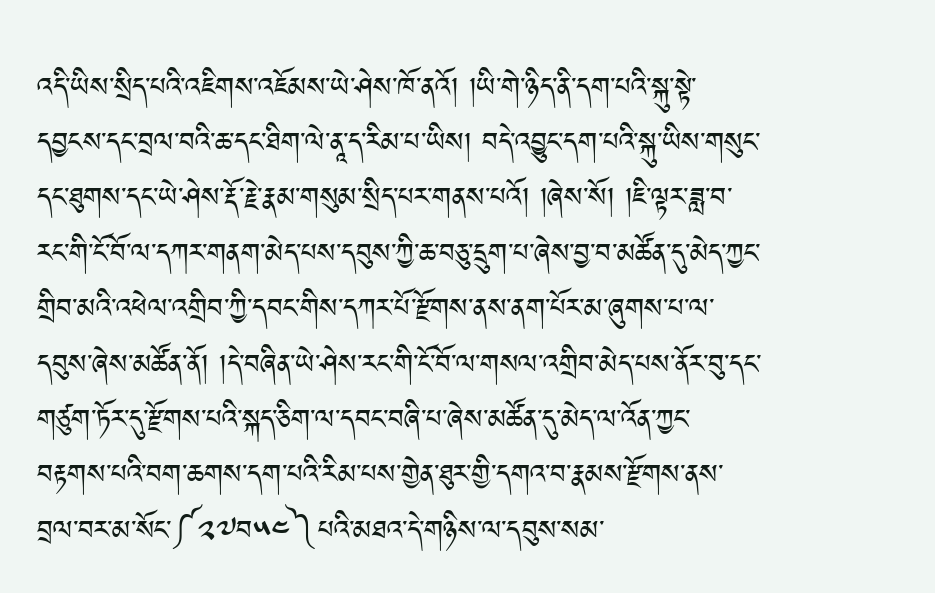འདི་ཡིས་སྲིད་པའི་འཇིགས་འཇོམས་ཡེ་ཤེས་ཁོ་ནའོ། །ཡི་གེ་ཉིད་ནི་དག་པའི་སྐུ་སྟེ་དབྱངས་དང་བྲལ་བའི་ཆ་དང་ཐིག་ལེ་ནཱ་ད་རིམ་པ་ཡིས། བདེ་འབྱུང་དག་པའི་སྐུ་ཡིས་གསུང་དང་ཐུགས་དང་ཡེ་ཤེས་རྡོ་རྗེ་རྣམ་གསུམ་སྲིད་པར་གནས་པའོ། །ཞེས་སོ། །ཇི་ལྟར་ཟླ་བ་རང་གི་ངོ་བོ་ལ་དཀར་གནག་མེད་པས་དབུས་ཀྱི་ཆ་བཅུ་དྲུག་པ་ཞེས་བྱ་བ་མཚོན་དུ་མེད་ཀྱང་གྲིབ་མའི་འཕེལ་འགྲིབ་ཀྱི་དབང་གིས་དཀར་པོ་རྫོགས་ནས་ནག་པོར་མ་ཞུགས་པ་ལ་དབུས་ཞེས་མཚོན་ནོ། །དེ་བཞིན་ཡེ་ཤེས་རང་གི་ངོ་བོ་ལ་གསལ་འགྲིབ་མེད་པས་ནོར་བུ་དང་གཙུག་ཏོར་དུ་རྫོགས་པའི་སྐད་ཅིག་ལ་དབང་བཞི་པ་ཞེས་མཚོན་དུ་མེད་ལ་འོན་ཀྱང་བརྟགས་པའི་བག་ཆགས་དག་པའི་རིམ་པས་གྱེན་ཐུར་གྱི་དགའ་བ་རྣམས་རྫོགས་ནས་བྲལ་བར་མ་སོང་༼༢༧བ༥༤༽པའི་མཐའ་དེ་གཉིས་ལ་དབུས་སམ་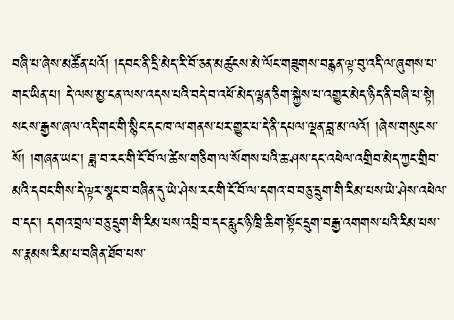བཞི་པ་ཞེས་མཚོན་པའོ། །དབང་ནི་དྲི་མེད་རི་བོ་ཅན་མཚུངས་མེ་ལོང་གཟུགས་བརྙན་ལྟ་བུ་འདི་ལ་ཞུགས་པ་གང་ཡིན་པ། དེ་ལས་མྱ་ངན་ལས་འདས་པའི་བདེ་བ་འཕོ་མེད་ལྷན་ཅིག་སྐྱེས་པ་འགྱུར་མེད་ཉིད་ནི་བཞི་པ་སྟེ། སངས་རྒྱས་ཞལ་འདི་གང་གི་སྙིང་དང་ཁ་ལ་གནས་པར་གྱུར་པ་དེ་ནི་དཔལ་ལྡན་བླ་མ་ལའོ། །ཞེས་གསུངས་སོ། །གཞན་ཡང་། ཟླ་བ་རང་གི་ངོ་བོ་ལ་ཚེས་གཅིག་ལ་སོགས་པའི་ཆ་ཤས་དང་འཕེལ་འགྲིབ་མེད་ཀྱང་གྲིབ་མའི་དབང་གིས་དེ་ལྟར་སྣང་བ་བཞིན་དུ་ཡེ་ཤེས་རང་གི་ངོ་བོ་ལ་དགའ་བ་བཅུ་དྲུག་གི་རིམ་པས་ཡེ་ཤེས་འཕེལ་བ་དང་། དགའ་བྲལ་བཅུ་དྲུག་གི་རིམ་པས་འབྲི་བ་དང་རླུང་ཉི་ཁྲི་ཆིག་སྟོང་དྲུག་བརྒྱ་འགགས་པའི་རིམ་པས་ས་རྣམས་རིམ་པ་བཞིན་ཐོབ་པས་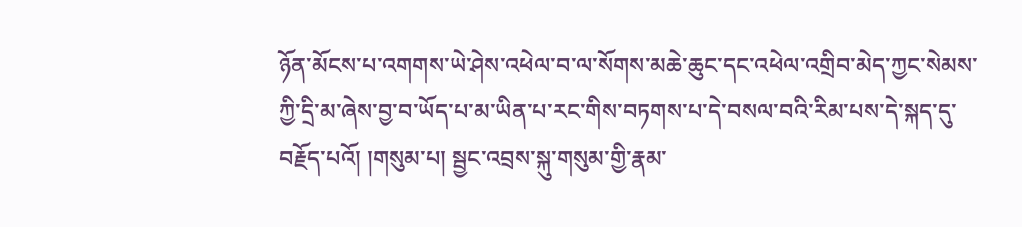ཉོན་མོངས་པ་འགགས་ཡེ་ཤེས་འཕེལ་བ་ལ་སོགས་མཆེ་ཆུང་དང་འཕེལ་འགྲིབ་མེད་ཀྱང་སེམས་ཀྱི་དྲི་མ་ཞེས་བྱ་བ་ཡོད་པ་མ་ཡིན་པ་རང་གིས་བཏགས་པ་དེ་བསལ་བའི་རིམ་པས་དེ་སྐད་དུ་བརྗོད་པའོ། །གསུམ་པ། སྦྱང་འབྲས་སྐུ་གསུམ་གྱི་རྣམ་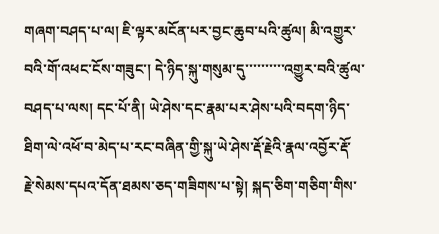གཞག་བཤད་པ་ལ། ཇི་ལྟར་མངོན་པར་བྱང་ཆུབ་པའི་ཚུལ། མི་འགྱུར་བའི་གོ་འཕང་ངོས་གཟུང་། དེ་ཉིད་སྐུ་གསུམ་དུ་་་་་་་་་་འགྱུར་བའི་ཚུལ་བཤད་པ་ལས། དང་པོ་ནི། ཡེ་ཤེས་དང་རྣམ་པར་ཤེས་པའི་བདག་ཉིད་ཐིག་ལེ་འཕོ་བ་མེད་པ་རང་བཞིན་གྱི་སྐུ་ཡེ་ཤེས་རྡོ་རྗེའི་རྣལ་འབྱོར་རྡོ་རྗེ་སེམས་དཔའ་དོན་ཐམས་ཅད་གཟིགས་པ་སྟེ། སྐད་ཅིག་གཅིག་གིས་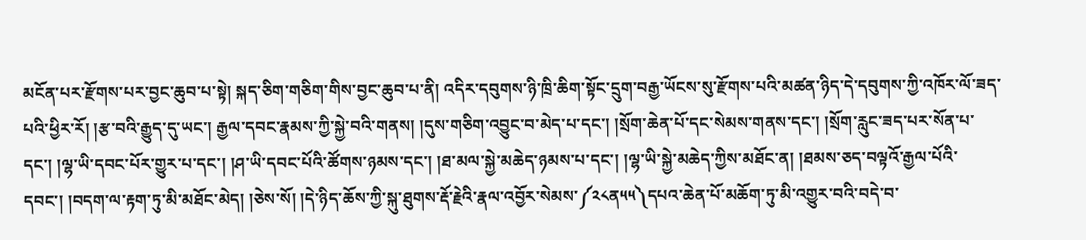མངོན་པར་རྫོགས་པར་བྱང་ཆུབ་པ་སྟེ། སྐད་ཅིག་གཅིག་གིས་བྱང་ཆུབ་པ་ནི། འདིར་དབུགས་ཉི་ཁྲི་ཆིག་སྟོང་དྲུག་བརྒྱ་ཡོངས་སུ་རྫོགས་པའི་མཚན་ཉིད་དེ་དབུགས་ཀྱི་འཁོར་ལོ་ཟད་པའི་ཕྱིར་རོ། །རྩ་བའི་རྒྱུད་དུ་ཡང་། རྒྱལ་དབང་རྣམས་ཀྱི་སྐྱེ་བའི་གནས། །དུས་གཅིག་འབྱུང་བ་མེད་པ་དང་། །སྲོག་ཆེན་པོ་དང་སེམས་གནས་དང་། །སྲོག་རླུང་ཟད་པར་སོན་པ་དང་། །ལྷ་ཡི་དབང་པོར་གྱུར་པ་དང་། །ཤ་ཡི་དབང་པོའི་ཚོགས་ཉམས་དང་། །ཐ་མལ་སྐྱེ་མཆེད་ཉམས་པ་དང་། །ལྷ་ཡི་སྐྱེ་མཆེད་ཀྱིས་མཐོང་ན། །ཐམས་ཅད་བལྟའོ་རྒྱལ་པོའི་དབང་། །བདག་ལ་རྟག་ཏུ་མི་མཐོང་མེད། །ཅེས་སོ། །དེ་ཉིད་ཆོས་ཀྱི་སྐུ་ཐུགས་རྡོ་རྗེའི་རྣལ་འབྱོར་སེམས་༼༢༨ན༥༥༽དཔའ་ཆེན་པོ་མཆོག་ཏུ་མི་འགྱུར་བའི་བདེ་བ་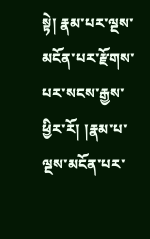སྟེ། རྣམ་པར་ལྔས་མངོན་པར་རྫོགས་པར་སངས་རྒྱས་ཕྱིར་རོ། །རྣམ་པ་ལྔས་མངོན་པར་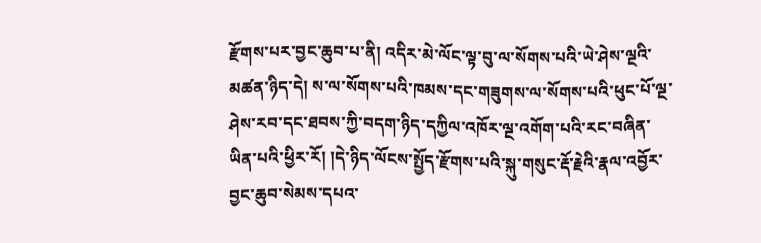རྫོགས་པར་བྱང་ཆུབ་པ་ནི། འདིར་མེ་ལོང་ལྟ་བུ་ལ་སོགས་པའི་ཡེ་ཤེས་ལྔའི་མཚན་ཉིད་དེ། ས་ལ་སོགས་པའི་ཁམས་དང་གཟུགས་ལ་སོགས་པའི་ཕུང་པོ་ལྔ་ཤེས་རབ་དང་ཐབས་ཀྱི་བདག་ཉིད་དཀྱིལ་འཁོར་ལྔ་འགོག་པའི་རང་བཞིན་ཡིན་པའི་ཕྱིར་རོ། །དེ་ཉིད་ལོངས་སྤྱོད་རྫོགས་པའི་སྐུ་གསུང་རྡོ་རྗེའི་རྣལ་འབྱོར་བྱང་ཆུབ་སེམས་དཔའ་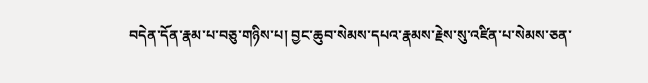བདེན་དོན་རྣམ་པ་བཅུ་གཉིས་པ། བྱང་ཆུབ་སེམས་དཔའ་རྣམས་རྗེས་སུ་འཛིན་པ་སེམས་ཅན་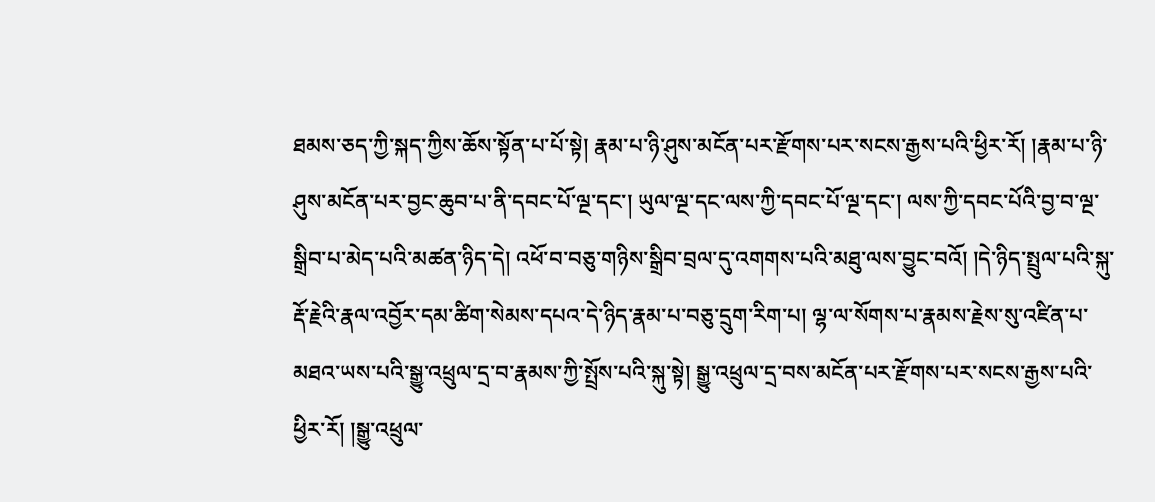ཐམས་ཅད་ཀྱི་སྐད་ཀྱིས་ཆོས་སྟོན་པ་པོ་སྟེ། རྣམ་པ་ཉི་ཤུས་མངོན་པར་རྫོགས་པར་སངས་རྒྱས་པའི་ཕྱིར་རོ། །རྣམ་པ་ཉི་ཤུས་མངོན་པར་བྱང་ཆུབ་པ་ནི་དབང་པོ་ལྔ་དང་། ཡུལ་ལྔ་དང་ལས་ཀྱི་དབང་པོ་ལྔ་དང་། ལས་ཀྱི་དབང་པོའི་བྱ་བ་ལྔ་སྒྲིབ་པ་མེད་པའི་མཚན་ཉིད་དེ། འཕོ་བ་བཅུ་གཉིས་སྒྲིབ་བྲལ་དུ་འགགས་པའི་མཐུ་ལས་བྱུང་བའོ། །དེ་ཉིད་སྤྲུལ་པའི་སྐུ་རྡོ་རྗེའི་རྣལ་འབྱོར་དམ་ཚིག་སེམས་དཔའ་དེ་ཉིད་རྣམ་པ་བཅུ་དྲུག་རིག་པ། ལྷ་ལ་སོགས་པ་རྣམས་རྗེས་སུ་འཛིན་པ་མཐའ་ཡས་པའི་སྒྱུ་འཕྲུལ་དྲ་བ་རྣམས་ཀྱི་སྤྲོས་པའི་སྐུ་སྟེ། སྒྱུ་འཕྲུལ་དྲ་བས་མངོན་པར་རྫོགས་པར་སངས་རྒྱས་པའི་ཕྱིར་རོ། །སྒྱུ་འཕྲུལ་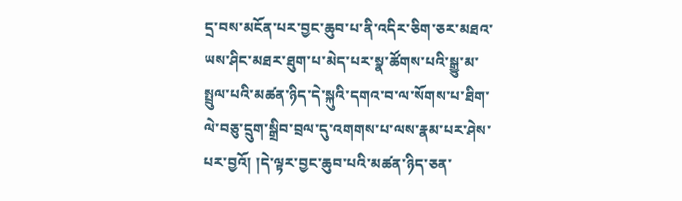དྲ་བས་མངོན་པར་བྱང་ཆུབ་པ་ནི་འདིར་ཅིག་ཅར་མཐའ་ཡས་ཤིང་མཐར་ཐུག་པ་མེད་པར་སྣ་ཚོགས་པའི་སྒྱུ་མ་སྤྲུལ་པའི་མཚན་ཉིད་དེ་སྐུའི་དགའ་བ་ལ་སོགས་པ་ཐིག་ལེ་བཅུ་དྲུག་སྒྲིབ་བྲལ་དུ་འགགས་པ་ལས་རྣམ་པར་ཤེས་པར་བྱའོ། །དེ་ལྟར་བྱང་ཆུབ་པའི་མཚན་ཉིད་ཅན་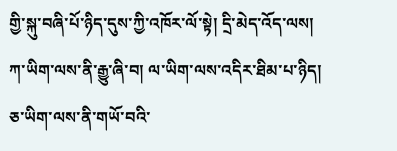གྱི་སྐུ་བཞི་པོ་ཉིད་དུས་ཀྱི་འཁོར་ལོ་སྟེ། དྲི་མེད་འོད་ལས། ཀ་ཡིག་ལས་ནི་རྒྱུ་ཞི་བ། ལ་ཡིག་ལས་འདིར་ཐིམ་པ་ཉིད། ཅ་ཡིག་ལས་ནི་གཡོ་བའི་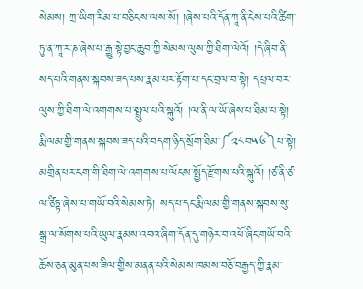སེམས། ཀྲ་ཡིག་རིམ་པ་བཅིངས་ལས་སོ། །ཞེས་པའི་དོན་ཀཱ་ནི་ངེས་པའི་ཚིག་ཏུ་ན་ཀཱ་ར་ཎ་ཞེས་པ་རྒྱུ་སྟེ་བྱང་ཆུབ་ཀྱི་སེམས་ལུས་ཀྱི་ཐིག་ལེའོ། །དེ་ཞིབ་ནི་སད་པའི་གནས་སྐབས་ཟད་པས་རྣམ་པར་རྟོག་པ་དང་བྲལ་བ་སྟེ། དཔྲལ་བར་ལུས་ཀྱི་ཐིག་ལེ་འགགས་པ་སྤྲུལ་པའི་སྐུའོ། །ལ་ནི་ལ་ཡོ་ཞེས་པ་ཐིམ་པ་སྟེ། རྨི་ལམ་གྱི་གནས་སྐབས་ཟད་པའི་བདག་ཉིད་སྲོག་ཐིམ་༼༢༨བ༥༦༽པ་སྟེ། མགྲིན་པར་ངག་གི་ཐིག་ལེ་འགགས་པ་ལོངས་སྤྱོད་རྫོགས་པའི་སྐུའོ། །ཙ་ནི་ཙ་ལ་ཙིཏྟ་ཞེས་པ་གཡོ་བའི་སེམས་ཏེ། སད་པ་དང་རྨི་ལམ་གྱི་གནས་སྐབས་སུ་སྒྲ་ལ་སོགས་པའི་ཡུལ་རྣམས་འབའ་ཞིག་དོན་དུ་གཉེར་བ་འཕོ་ཞིང་གཡོ་བའི་ཆོས་ཅན་མུན་པས་ཟིལ་གྱིས་མནན་པའི་སེམས་ཁམས་བཅོ་བརྒྱད་ཀྱི་རྣམ་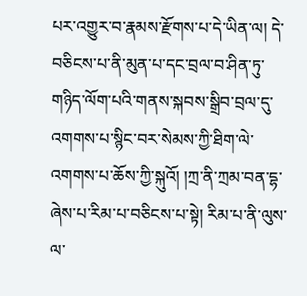པར་འགྱུར་བ་རྣམས་རྫོགས་པ་དེ་ཡིན་ལ། དེ་བཅིངས་པ་ནི་མུན་པ་དང་བྲལ་བ་ཤིན་ཏུ་གཉིད་ལོག་པའི་གནས་སྐབས་སྒྲིབ་བྲལ་དུ་འགགས་པ་སྙིང་བར་སེམས་ཀྱི་ཐིག་ལེ་འགགས་པ་ཆོས་ཀྱི་སྐུའོ། །ཀྲ་ནི་ཀྲམ་བན་དྷ་ཞེས་པ་རིམ་པ་བཅིངས་པ་སྟེ། རིམ་པ་ནི་ལུས་ལ་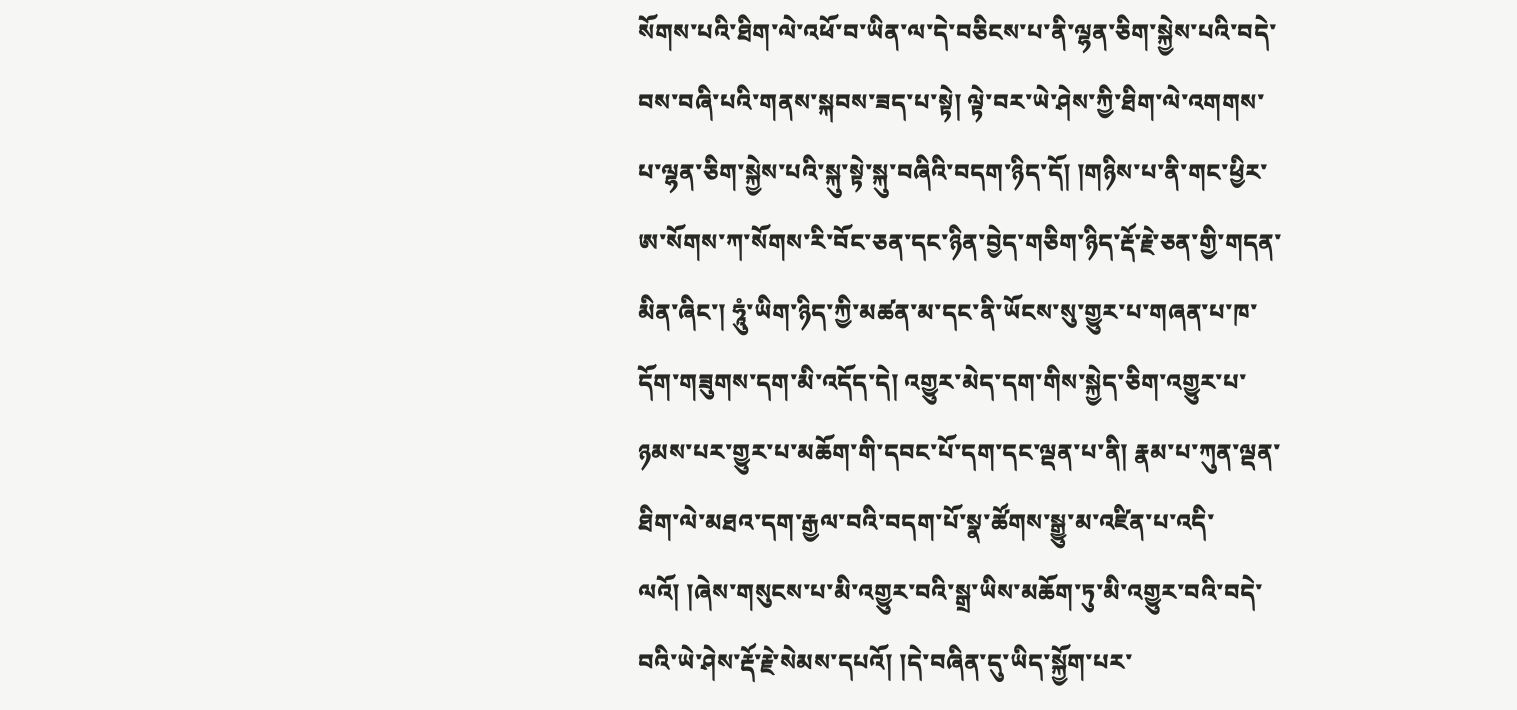སོགས་པའི་ཐིག་ལེ་འཕོ་བ་ཡིན་ལ་དེ་བཅིངས་པ་ནི་ལྷན་ཅིག་སྐྱེས་པའི་བདེ་བས་བཞི་པའི་གནས་སྐབས་ཟད་པ་སྟེ། ལྟེ་བར་ཡེ་ཤེས་ཀྱི་ཐིག་ལེ་འགགས་པ་ལྷན་ཅིག་སྐྱེས་པའི་སྐུ་སྟེ་སྐུ་བཞིའི་བདག་ཉིད་དོ། །གཉིས་པ་ནི་གང་ཕྱིར་ཨ་སོགས་ཀ་སོགས་རི་བོང་ཅན་དང་ཉིན་བྱེད་གཅིག་ཉིད་རྡོ་རྗེ་ཅན་གྱི་གདན་མིན་ཞིང་། ཧཱུཾ་ཡིག་ཉིད་ཀྱི་མཚན་མ་དང་ནི་ཡོངས་སུ་གྱུར་པ་གཞན་པ་ཁ་དོག་གཟུགས་དག་མི་འདོད་དེ། འགྱུར་མེད་དག་གིས་སྐྱེད་ཅིག་འགྱུར་པ་ཉམས་པར་གྱུར་པ་མཆོག་གི་དབང་པོ་དག་དང་ལྡན་པ་ནི། རྣམ་པ་ཀུན་ལྡན་ཐིག་ལེ་མཐའ་དག་རྒྱལ་བའི་བདག་པོ་སྣ་ཚོགས་སྒྱུ་མ་འཛིན་པ་འདི་ལའོ། །ཞེས་གསུངས་པ་མི་འགྱུར་བའི་སྒྲ་ཡིས་མཆོག་ཏུ་མི་འགྱུར་བའི་བདེ་བའི་ཡེ་ཤེས་རྡོ་རྗེ་སེམས་དཔའོ། །དེ་བཞིན་དུ་ཡིད་སྐྱོག་པར་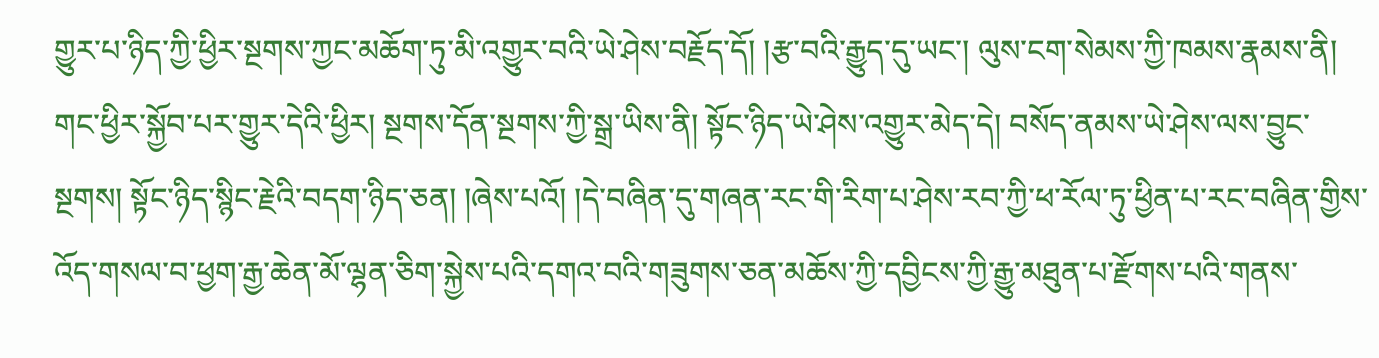གྱུར་པ་ཉིད་ཀྱི་ཕྱིར་སྔགས་ཀྱང་མཆོག་ཏུ་མི་འགྱུར་བའི་ཡེ་ཤེས་བརྗོད་དོ། །རྩ་བའི་རྒྱུད་དུ་ཡང་། ལུས་ངག་སེམས་ཀྱི་ཁམས་རྣམས་ནི། གང་ཕྱིར་སྐྱོབ་པར་གྱུར་དེའི་ཕྱིར། སྔགས་དོན་སྔགས་ཀྱི་སྒྲ་ཡིས་ནི། སྟོང་ཉིད་ཡེ་ཤེས་འགྱུར་མེད་དེ། བསོད་ནམས་ཡེ་ཤེས་ལས་བྱུང་སྔགས། སྟོང་ཉིད་སྙིང་རྗེའི་བདག་ཉིད་ཅན། །ཞེས་པའོ། །དེ་བཞིན་དུ་གཞན་རང་གི་རིག་པ་ཤེས་རབ་ཀྱི་ཕ་རོལ་ཏུ་ཕྱིན་པ་རང་བཞིན་གྱིས་འོད་གསལ་བ་ཕྱག་རྒྱ་ཆེན་མོ་ལྷན་ཅིག་སྐྱེས་པའི་དགའ་བའི་གཟུགས་ཅན་མཆོས་ཀྱི་དབྱིངས་ཀྱི་རྒྱུ་མཐུན་པ་རྫོགས་པའི་གནས་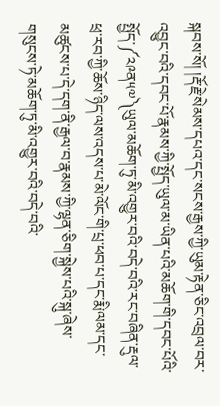སྐབས་སོ། །རྡོ་རྗེ་སེམས་དཔའ་དང་སངས་རྒྱས་ཀྱི་ཡུམ་རྟེན་ཅིང་འབྲལ་བར་འབྱུང་བའི་དབང་པོ་རྣམས་ཀྱི་སྤྱོད་ཡུལ་མ་ཡིན་པའི་མཆོག་གི་དབང་པོའི་སྤྱོད་༼༢༩ན༥༧༽ཡུལ་མཆོག་ཏུ་མི་འགྱུར་བའི་བདེ་བའི་རང་བཞིན་རྡུལ་ཕྲ་རབ་ཀྱི་ཆོས་ཉིད་ལས་འདས་པ་མེ་ལོང་གི་པྲ་ཕབ་པ་དང་རྨི་ལམ་དང་མཚུངས་པ་དེ་དག་ནི་རྒྱལ་བ་རྣམས་ཀྱི་ལྷན་ཅིག་སྐྱེས་པའི་སྐུ་ཞེས་གསུངས་ཏེ་མཆོག་ཏུ་མི་འགྱུར་བའི་བདེ་བའི་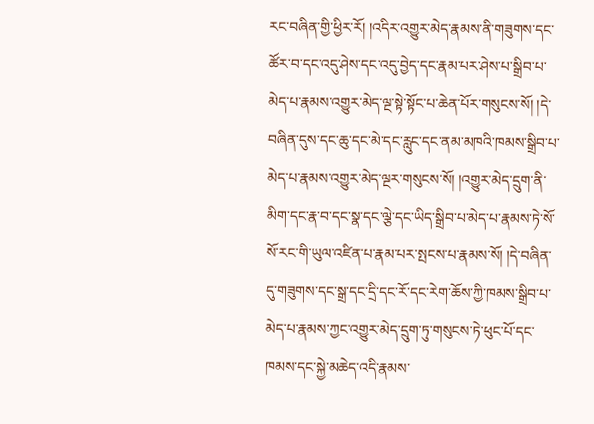རང་བཞིན་གྱི་ཕྱིར་རོ། །འདིར་འགྱུར་མེད་རྣམས་ནི་གཟུགས་དང་ཚོར་བ་དང་འདུ་ཤེས་དང་འདུ་བྱེད་དང་རྣམ་པར་ཤེས་པ་སྒྲིབ་པ་མེད་པ་རྣམས་འགྱུར་མེད་ལྔ་སྟེ་སྟོང་པ་ཆེན་པོར་གསུངས་སོ། །དེ་བཞིན་དུས་དང་ཆུ་དང་མེ་དང་རླུང་དང་ནམ་མཁའི་ཁམས་སྒྲིབ་པ་མེད་པ་རྣམས་འགྱུར་མེད་ལྔར་གསུངས་སོ། །འགྱུར་མེད་དྲུག་ནི་མིག་དང་རྣ་བ་དང་སྣ་དང་ལྕེ་དང་ཡིད་སྒྲིབ་པ་མེད་པ་རྣམས་ཏེ་སོ་སོ་རང་གི་ཡུལ་འཛིན་པ་རྣམ་པར་སྤངས་པ་རྣམས་སོ། །དེ་བཞིན་དུ་གཟུགས་དང་སྒྲ་དང་དྲི་དང་རོ་དང་རེག་ཆོས་ཀྱི་ཁམས་སྒྲིབ་པ་མེད་པ་རྣམས་ཀྱང་འགྱུར་མེད་དྲུག་ཏུ་གསུངས་ཏེ་ཕུང་པོ་དང་ཁམས་དང་སྐྱེ་མཆེད་འདི་རྣམས་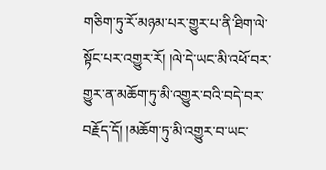གཅིག་ཏུ་རོ་མཉམ་པར་གྱུར་པ་ནི་ཐིག་ལེ་སྟོང་པར་འགྱུར་རོ། །ལེ་དེ་ཡང་མི་འཕོ་བར་གྱུར་ན་མཆོག་ཏུ་མི་འགྱུར་བའི་བདེ་བར་བརྗོད་དོ། །མཆོག་ཏུ་མི་འགྱུར་བ་ཡང་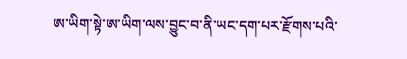ཨ་ཡིག་སྟེ་ཨ་ཡིག་ལས་བྱུང་བ་ནི་ཡང་དག་པར་རྫོགས་པའི་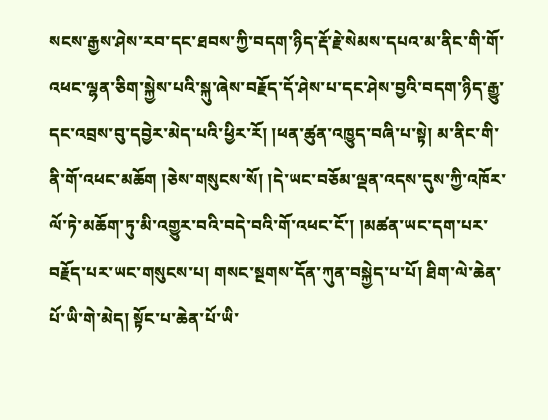སངས་རྒྱས་ཤེས་རབ་དང་ཐབས་ཀྱི་བདག་ཉིད་རྡོ་རྗེ་སེམས་དཔའ་མ་ནིང་གི་གོ་འཕང་ལྷན་ཅིག་སྐྱེས་པའི་སྐུ་ཞེས་བརྗོད་དོ་ཤེས་པ་དང་ཤེས་བྱའི་བདག་ཉིད་རྒྱུ་དང་འབྲས་བུ་དབྱེར་མེད་པའི་ཕྱིར་རོ། །ཕན་ཚུན་འཁྱུད་བཞི་པ་སྟེ། མ་ནིང་གི་ནི་གོ་འཕང་མཆོག །ཅེས་གསུངས་སོ། །དེ་ཡང་བཅོམ་ལྡན་འདས་དུས་ཀྱི་འཁོར་ལོ་ཏེ་མཆོག་ཏུ་མི་འགྱུར་བའི་བདེ་བའི་གོ་འཕང་ངོ་། །མཚན་ཡང་དག་པར་བརྗོད་པར་ཡང་གསུངས་པ། གསང་སྔགས་དོན་ཀུན་བསྐྱེད་པ་པོ། ཐིག་ལེ་ཆེན་པོ་ཡི་གེ་མེད། སྟོང་པ་ཆེན་པོ་ཡི་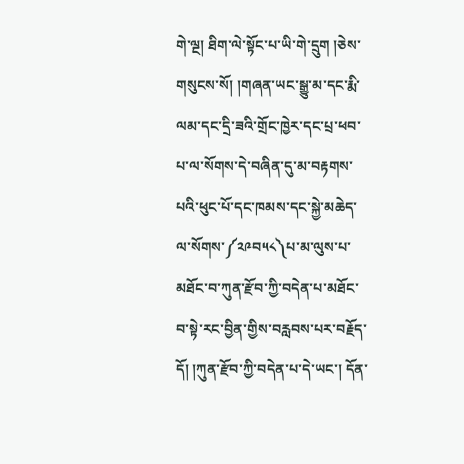གེ་ལྔ། ཐིག་ལེ་སྟོང་པ་ཡི་གེ་དྲུག །ཅེས་གསུངས་སོ། །གཞན་ཡང་སྒྱུ་མ་དང་རྨི་ལམ་དང་དྲི་ཟའི་གྲོང་ཁྱེར་དང་པྲ་ཕབ་པ་ལ་སོགས་དེ་བཞིན་དུ་མ་བརྟགས་པའི་ཕུང་པོ་དང་ཁམས་དང་སྐྱེ་མཆེད་ལ་སོགས་༼༢༩བ༥༨༽པ་མ་ལུས་པ་མཐོང་བ་ཀུན་རྫོབ་ཀྱི་བདེན་པ་མཐོང་བ་སྟེ་རང་བྱིན་གྱིས་བརླབས་པར་བརྗོད་དོ། །ཀུན་རྫོབ་ཀྱི་བདེན་པ་དེ་ཡང་། དོན་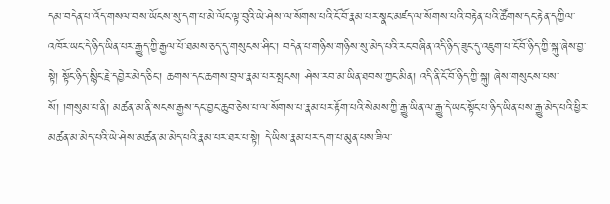དམ་བདེན་པ་འོད་གསལ་བས་ཡོངས་སུ་དག་པ་མེ་ལོང་ལྟ་བུའི་ཡེ་ཤེས་ལ་སོགས་པའི་ངོ་བོ་རྣམ་པར་སྣང་མཛད་ལ་སོགས་པའི་བརྟེན་པའི་ཚོགས་དང་རྟེན་དཀྱིལ་འཁོར་ཡང་དེ་ཉིད་ཡིན་པར་རྒྱུད་ཀྱི་རྒྱལ་པོ་ཐམས་ཅད་དུ་གསུངས་ཤིང་། བདེན་པ་གཉིས་གཉིས་སུ་མེད་པའི་རང་བཞིན་འདི་ཉིད་ཟུང་དུ་འཇུག་པ་ངོ་བོ་ཉིད་ཀྱི་སྐུ་ཞེས་བྱ་སྟེ། སྟོང་ཉིད་སྙིང་རྗེ་དབྱེར་མེད་ཅིང་། ཆགས་དང་ཆགས་བྲལ་རྣམ་པར་སྤངས། ཤེས་རབ་མ་ཡིན་ཐབས་ཀྱང་མིན། འདི་ནི་ངོ་བོ་ཉིད་ཀྱི་སྐུ། ཞེས་གསུངས་པས་སོ། །གསུམ་པ་ནི། མཚན་མ་ནི་སངས་རྒྱས་དང་བྱང་ཆུབ་ཅེས་པ་ལ་སོགས་པ་རྣམ་པར་རྟོག་པའི་སེམས་ཀྱི་རྒྱུ་ཡིན་ལ་རྒྱུ་དེ་ཡང་སྟོང་པ་ཉིད་ཡིན་པས་རྒྱུ་མེད་པའི་ཕྱིར་མཚན་མ་མེད་པའི་ཡེ་ཤེས་མཚན་མ་མེད་པའི་རྣམ་པར་ཐར་པ་སྟེ། དེ་ཡིས་རྣམ་པར་དག་པ་མུན་པས་ཟིལ་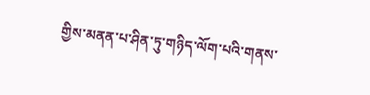གྱིས་མནན་པ་ཤིན་ཏུ་གཉིད་ལོག་པའི་གནས་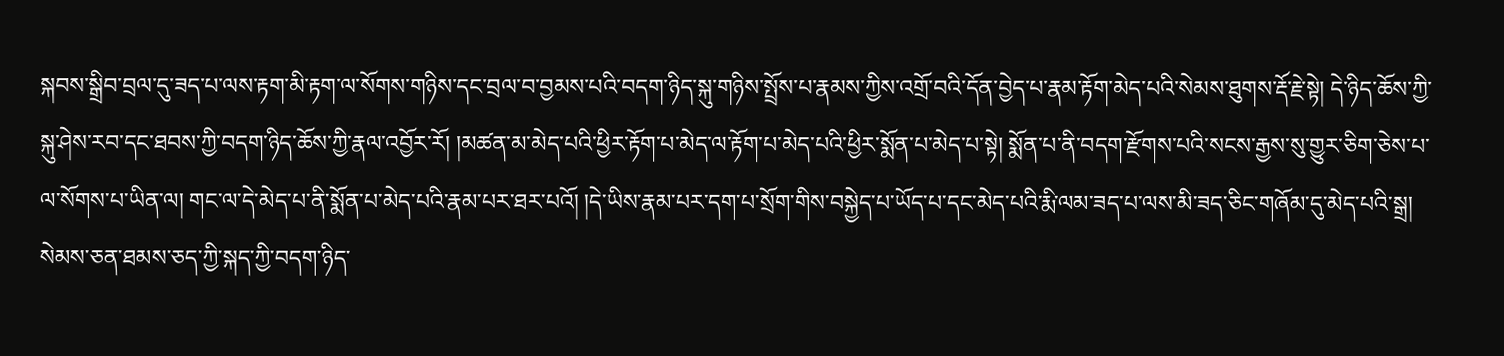སྐབས་སྒྲིབ་བྲལ་དུ་ཟད་པ་ལས་རྟག་མི་རྟག་ལ་སོགས་གཉིས་དང་བྲལ་བ་བྱམས་པའི་བདག་ཉིད་སྐུ་གཉིས་སྤྲོས་པ་རྣམས་ཀྱིས་འགྲོ་བའི་དོན་བྱེད་པ་རྣམ་རྟོག་མེད་པའི་སེམས་ཐུགས་རྡོ་རྗེ་སྟེ། དེ་ཉིད་ཆོས་ཀྱི་སྐུ་ཤེས་རབ་དང་ཐབས་ཀྱི་བདག་ཉིད་ཆོས་ཀྱི་རྣལ་འབྱོར་རོ། །མཚན་མ་མེད་པའི་ཕྱིར་རྟོག་པ་མེད་ལ་རྟོག་པ་མེད་པའི་ཕྱིར་སྨོན་པ་མེད་པ་སྟེ། སྨོན་པ་ནི་བདག་རྫོགས་པའི་སངས་རྒྱས་སུ་གྱུར་ཅིག་ཅེས་པ་ལ་སོགས་པ་ཡིན་ལ། གང་ལ་དེ་མེད་པ་ནི་སྨོན་པ་མེད་པའི་རྣམ་པར་ཐར་པའོ། །དེ་ཡིས་རྣམ་པར་དག་པ་སྲོག་གིས་བསྐྱེད་པ་ཡོད་པ་དང་མེད་པའི་རྨི་ལམ་ཟད་པ་ལས་མི་ཟད་ཅིང་གཞོམ་དུ་མེད་པའི་སྒྲ། སེམས་ཅན་ཐམས་ཅད་ཀྱི་སྐད་ཀྱི་བདག་ཉིད་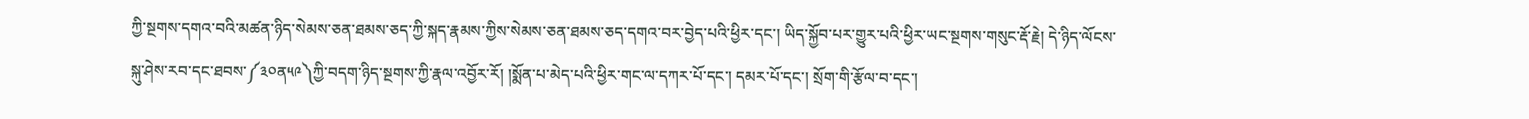ཀྱི་སྔགས་དགའ་བའི་མཚན་ཉིད་སེམས་ཅན་ཐམས་ཅད་ཀྱི་སྐད་རྣམས་ཀྱིས་སེམས་ཅན་ཐམས་ཅད་དགའ་བར་བྱེད་པའི་ཕྱིར་དང་། ཡིད་སྐྱོབ་པར་གྱུར་པའི་ཕྱིར་ཡང་སྔགས་གསུང་རྡོ་རྗེ། དེ་ཉིད་ལོངས་སྐུ་ཤེས་རབ་དང་ཐབས་༼༣༠ན༥༩༽ཀྱི་བདག་ཉིད་སྔགས་ཀྱི་རྣལ་འབྱོར་རོ། །སྨོན་པ་མེད་པའི་ཕྱིར་གང་ལ་དཀར་པོ་དང་། དམར་པོ་དང་། སྲོག་གི་རྩོལ་བ་དང་།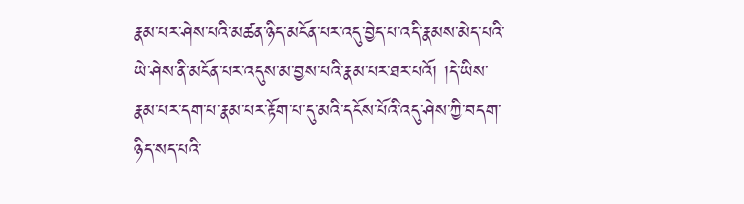རྣམ་པར་ཤེས་པའི་མཚན་ཉིད་མངོན་པར་འདུ་བྱེད་པ་འདི་རྣམས་མེད་པའི་ཡེ་ཤེས་ནི་མངོན་པར་འདུས་མ་བྱས་པའི་རྣམ་པར་ཐར་པའོ། །དེ་ཡིས་རྣམ་པར་དག་པ་རྣམ་པར་རྟོག་པ་དུ་མའི་དངོས་པོའི་འདུ་ཤེས་ཀྱི་བདག་ཉིད་སད་པའི་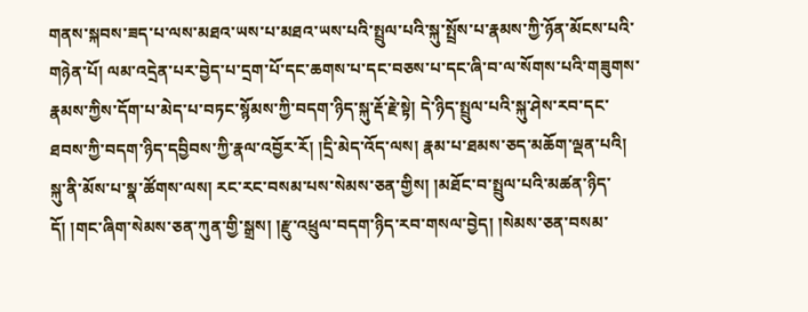གནས་སྐབས་ཟད་པ་ལས་མཐའ་ཡས་པ་མཐའ་ཡས་པའི་སྤྲུལ་པའི་སྐུ་སྤྲོས་པ་རྣམས་ཀྱི་ཉོན་མོངས་པའི་གཉེན་པོ། ལམ་འདྲེན་པར་བྱེད་པ་དྲག་པོ་དང་ཆགས་པ་དང་བཅས་པ་དང་ཞི་བ་ལ་སོགས་པའི་གཟུགས་རྣམས་ཀྱིས་དོག་པ་མེད་པ་བཏང་སྙོམས་ཀྱི་བདག་ཉིད་སྐུ་རྡོ་རྗེ་སྟེ། དེ་ཉིད་སྤྲུལ་པའི་སྐུ་ཤེས་རབ་དང་ཐབས་ཀྱི་བདག་ཉིད་དབྱིབས་ཀྱི་རྣལ་འབྱོར་རོ། །དྲི་མེད་འོད་ལས། རྣམ་པ་ཐམས་ཅད་མཆོག་ལྡན་པའི། སྐུ་ནི་མོས་པ་སྣ་ཚོགས་ལས། རང་རང་བསམ་པས་སེམས་ཅན་གྱིས། །མཐོང་བ་སྤྲུལ་པའི་མཚན་ཉིད་དོ། །གང་ཞིག་སེམས་ཅན་ཀུན་གྱི་སྒྲས། །རྫུ་འཕྲུལ་བདག་ཉིད་རབ་གསལ་བྱེད། །སེམས་ཅན་བསམ་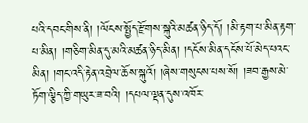པའི་དབང་གིས་ནི། །ལོངས་སྤྱོད་རྫོགས་སྐུའི་མཚན་ཉིད་དོ། །མི་རྟག་པ་མིན་རྟག་པ་མིན། །གཅིག་མིན་དུ་མའི་མཚན་ཉིད་མིན། །དངོས་མིན་དངོས་པོ་མེད་པའང་མིན། །གང་འདི་རྟེན་འབྲེལ་ཆོས་སྐུའོ། །ཞེས་གསུངས་པས་སོ། །ཟབ་རྒྱས་མེ་ཏོག་ལྕིད་ཀྱི་གཡུར་ཟ་བའི། །དཔལ་ལྡན་དུས་འཁོར་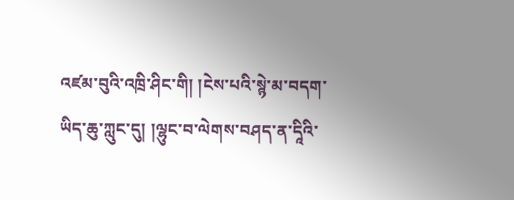འཛམ་བུའི་འཁྲི་ཤིང་གི། །ངེས་པའི་སྙེ་མ་བདག་ཡིད་ཆུ་ཀླུང་དུ། །ལྷུང་བ་ལེགས་བཤད་ན་དཱིའི་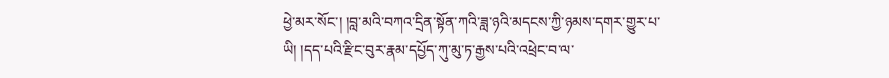ཕྱེ་མར་སོང་། །བླ་མའི་བཀའ་དྲིན་སྟོན་ཀའི་ཟླ་ཉའི་མདངས་ཀྱི་ཉམས་དགར་གྱུར་པ་ཡི། །དད་པའི་རྫིང་བུར་རྣམ་དཔྱོད་ཀུ་མུ་ཏ་རྒྱས་པའི་འཕྲེང་བ་ལ་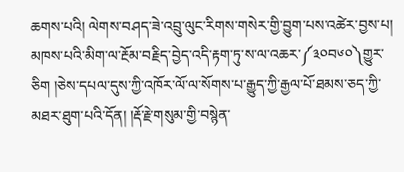ཆགས་པའི། ལེགས་བཤད་ཟེ་འབྲུ་ལུང་རིགས་གསེར་གྱི་བྱུག་པས་འཚེར་བྱས་པ། མཁས་པའི་མིག་ལ་རྔོམ་བརྗིད་བྱེད་འདི་རྟག་ཏུ་ས་ལ་འཆར་༼༣༠བ༦༠༽གྱུར་ཅིག །ཅེས་དཔལ་དུས་ཀྱི་འཁོར་ལོ་ལ་སོགས་པ་རྒྱུད་ཀྱི་རྒྱལ་པོ་ཐམས་ཅད་ཀྱི་མཐར་ཐུག་པའི་དོན། །རྡོ་རྗེ་གསུམ་གྱི་བསྙེན་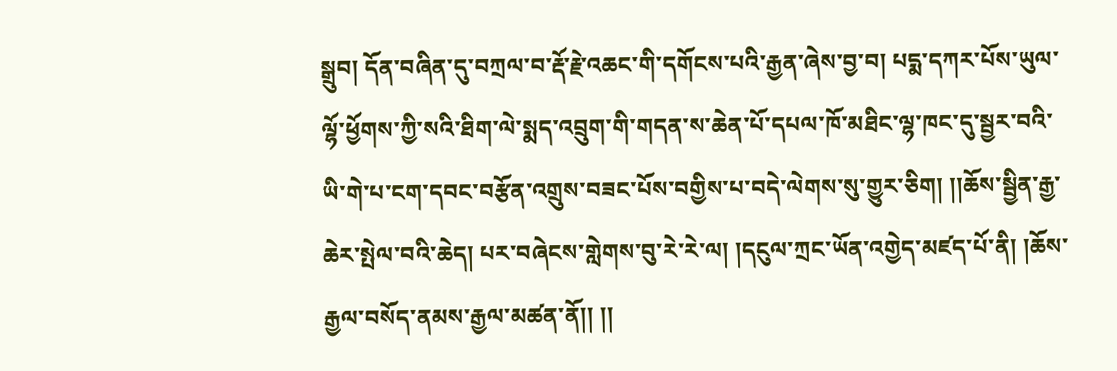སྒྲུབ། དོན་བཞིན་དུ་བཀྲལ་བ་རྡོ་རྗེ་འཆང་གི་དགོངས་པའི་རྒྱན་ཞེས་བྱ་བ། པདྨ་དཀར་པོས་ཡུལ་ལྷོ་ཕྱོགས་ཀྱི་སའི་ཐིག་ལེ་སྨད་འབྲུག་གི་གདན་ས་ཆེན་པོ་དཔལ་ཁོ་མཐིང་ལྷ་ཁང་དུ་སྦྱར་བའི་ཡི་གེ་པ་ངག་དབང་བརྩོན་འགྲུས་བཟང་པོས་བགྱིས་པ་བདེ་ལེགས་སུ་གྱུར་ཅིག། །།ཆོས་སྦྱིན་རྒྱ་ཆེར་སྤེལ་བའི་ཆེད། པར་བཞེངས་གླེགས་བུ་རེ་རེ་ལ། །དངུལ་ཀྲང་ཡོན་འགྱེད་མཛད་པོ་ནི། །ཆོས་རྒྱལ་བསོད་ནམས་རྒྱལ་མཚན་ནོ།། །།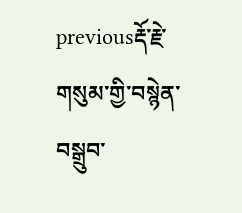previousརྡོ་རྗེ་གསུམ་གྱི་བསྙེན་བསྒྲུབ་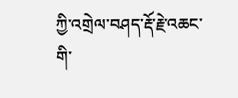ཀྱི་འགྲེལ་བཤད་རྡོ་རྗེ་འཆང་གི་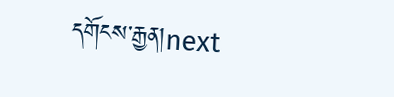དགོངས་རྒྱན།next